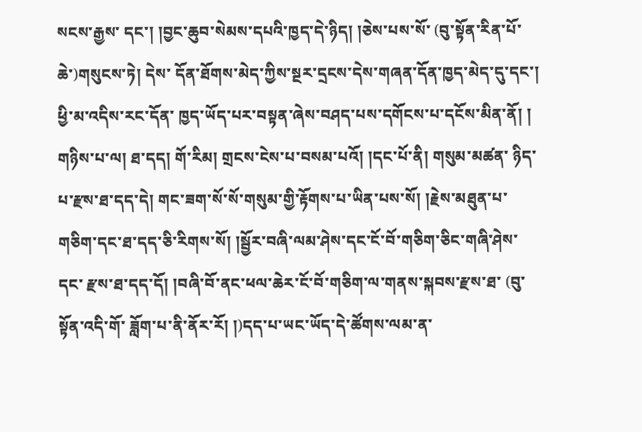སངས་རྒྱས་ དང་། །བྱང་ཆུབ་སེམས་དཔའི་ཁྱད་དེ་ཉིད། །ཅེས་པས་སོ་ (བུ་སྟོན་རིན་པོ་ཆེ་)གསུངས་ཏེ། དེས་ དོན་ཐོགས་མེད་ཀྱིས་སྔར་དྲངས་དེས་གཞན་དོན་ཁྱད་མེད་དུ་དང་། ཕྱི་མ་འདིས་རང་དོན་ ཁྱད་ཡོད་པར་བསྟན་ཞེས་བཤད་པས་དགོངས་པ་དངོས་མིན་ནོ། ། གཉིས་པ་ལ། ཐ་དད། གོ་རིམ། གྲངས་ངེས་པ་བསམ་པའོ། །དང་པོ་ནི། གསུམ་མཚན་ ཉིད་པ་རྫས་ཐ་དད་དེ། གང་ཟག་སོ་སོ་གསུམ་གྱི་རྟོགས་པ་ཡིན་པས་སོ། །རྗེས་མཐུན་པ་ གཅིག་དང་ཐ་དད་ཅི་རིགས་སོ། །སྦྱོར་བཞི་ལམ་ཤེས་དང་ངོ་བོ་གཅིག་ཅིང་གཞི་ཤེས་དང་ རྫས་ཐ་དད་དོ། །བཞི་བོ་ནང་ཕལ་ཆེར་ངོ་བོ་གཅིག་ལ་གནས་སྐབས་རྫས་ཐ་ (བུ་སྟོན་འདི་གོ་ ཟློག་པ་ནི་ནོར་རོ། །)དད་པ་ཡང་ཡོད་དེ་ཚོགས་ལམ་ན་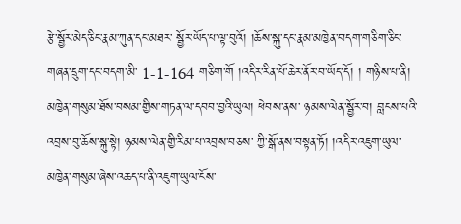རྩེ་སྦྱོར་མེད་ཅིང་རྣམ་ཀུན་དང་མཐར་ སྦྱོར་ཡོད་པ་ལྟ་བུའོ། །ཆོས་སྐུ་དང་རྣམ་མཁྱེན་བདག་གཅིག་ཅིང་གཞན་དྲུག་དང་བདག་མི་ 1-1-164 གཅིག་གོ །འདིར་རིན་པོ་ཆེར་ནོར་བ་ཡོད་དོ། ། གཉིས་པ་ནི། མཁྱེན་གསུམ་ཐོས་བསམ་གྱིས་གཏན་ལ་དབབ་བྱའི་ཡུལ། ཕེབས་ནས་ ཉམས་ལེན་སྦྱོར་བ། བླངས་པའི་འབྲས་བུ་ཆོས་སྐུ་སྟེ། ཉམས་ལེན་གྱི་རིམ་པ་འབྲས་བཅས་ ཀྱི་སྒོ་ནས་བསྟན་ཏོ། །འདིར་འཇུག་ཡུལ་མཁྱེན་གསུམ་ཞེས་འཆད་པ་ནི་འཇུག་ཡུལ་ངོས་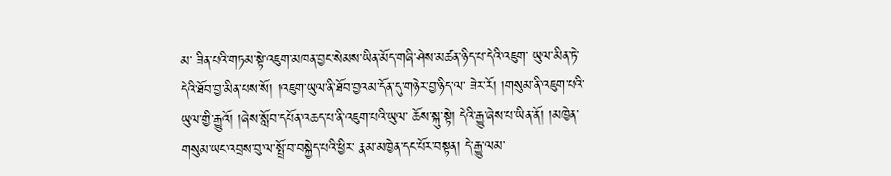མ་ ཟིན་པའི་གཏམ་སྟེ་འཇུག་མཁན་བྱང་སེམས་ཡིན་མོད་གཞི་ཤེས་མཚན་ཉིད་པ་དེའི་འཇུག་ ཡུལ་མིན་ཏེ་དེའི་ཐོབ་བྱ་མིན་པས་སོ། །འཇུག་ཡུལ་ནི་ཐོབ་བྱའམ་དོན་དུ་གཉེར་བྱ་ཉིད་ལ་ ཟེར་རོ། །གསུམ་ནི་འཇུག་པའི་ཡུལ་གྱི་རྒྱུའོ། །ཞེས་སློབ་དཔོན་འཆད་པ་ནི་འཇུག་པའི་ཡུལ་ ཆོས་སྐུ་སྟེ། དེའི་རྒྱུ་ཞེས་པ་ཡིན་ནོ། །མཁྱེན་གསུམ་ཡང་འབྲས་བུ་ལ་སྤྲོ་བ་བསྐྱེད་པའི་ཕྱིར་ རྣམ་མཁྱེན་དང་པོར་བསྟན། དེ་རྒྱུ་ལམ་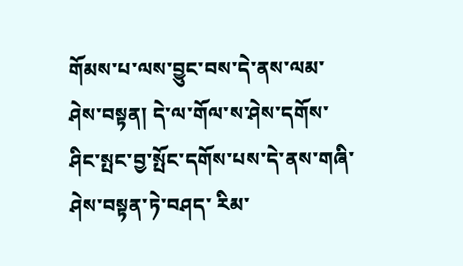གོམས་པ་ལས་བྱུང་བས་དེ་ནས་ལམ་ཤེས་བསྟན། དེ་ལ་གོལ་ས་ཤེས་དགོས་ཤིང་སྤང་བྱ་སྤོང་དགོས་པས་དེ་ནས་གཞི་ཤེས་བསྟན་ཏེ་བཤད་ རིམ་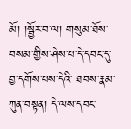མོ། །སྦྱོར་བ་ལ། གསུམ་ཐོས་བསམ་གྱིས་ཤེས་པ་དེ་དབང་དུ་བྱ་དགོས་པས་དེའི་ ཐབས་རྣམ་ཀུན་བསྟན། དེ་ལས་དབང་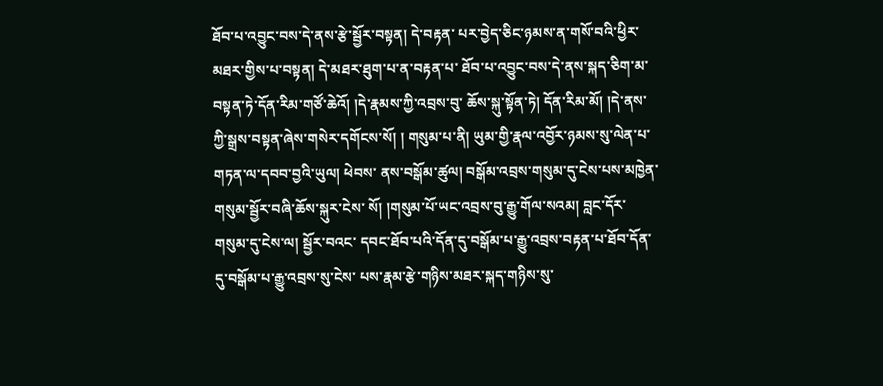ཐོབ་པ་འབྱུང་བས་དེ་ནས་རྩེ་སྦྱོར་བསྟན། དེ་བརྟན་ པར་བྱེད་ཅིང་ཉམས་ན་གསོ་བའི་ཕྱིར་མཐར་གྱིས་པ་བསྟན། དེ་མཐར་ཐུག་པ་ན་བརྟན་པ་ ཐོབ་པ་འབྱུང་བས་དེ་ནས་སྐད་ཅིག་མ་བསྟན་ཏེ་དོན་རིམ་གཙོ་ཆེའོ། །དེ་རྣམས་ཀྱི་འབྲས་བུ་ ཆོས་སྐུ་སྟོན་ཏེ། དོན་རིམ་མོ། །དེ་ནས་ཀྱི་སྒྲས་བསྟན་ཞེས་གསེར་དགོངས་སོ། ། གསུམ་པ་ནི། ཡུམ་གྱི་རྣལ་འབྱོར་ཉམས་སུ་ལེན་པ་གཏན་ལ་དབབ་བྱའི་ཡུལ། ཕེབས་ ནས་བསྒོམ་ཚུལ། བསྒོམ་འབྲས་གསུམ་དུ་ངེས་པས་མཁྱེན་གསུམ་སྦྱོར་བཞི་ཆོས་སྐུར་ངེས་ སོ། །གསུམ་པོ་ཡང་འབྲས་བུ་རྒྱུ་གོལ་སའམ། བླང་དོར་གསུམ་དུ་ངེས་ལ། སྦྱོར་བའང་ དབང་ཐོབ་པའི་དོན་དུ་བསྒོམ་པ་རྒྱུ་འབྲས་བརྟན་པ་ཐོབ་དོན་དུ་བསྒོམ་པ་རྒྱུ་འབྲས་སུ་ངེས་ པས་རྣམ་རྩེ་གཉིས་མཐར་སྐད་གཉིས་སུ་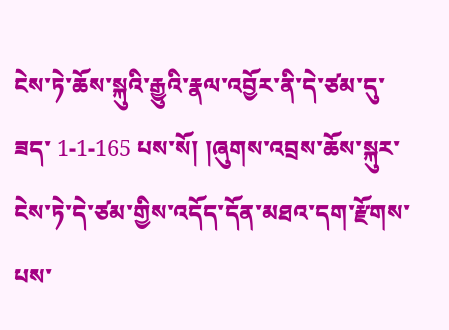ངེས་ཏེ་ཆོས་སྐུའི་རྒྱུའི་རྣལ་འབྱོར་ནི་དེ་ཙམ་དུ་ཟད་ 1-1-165 པས་སོ། །ཞུགས་འབྲས་ཆོས་སྐུར་ངེས་ཏེ་དེ་ཙམ་གྱིས་འདོད་དོན་མཐའ་དག་རྫོགས་པས་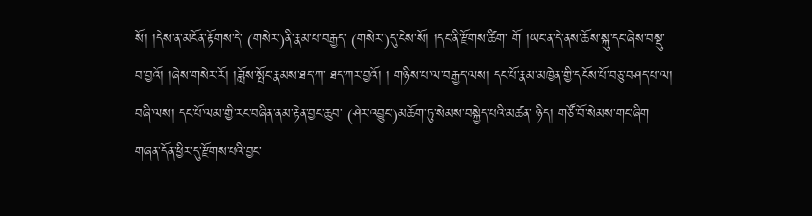སོ། །དེས་ན་མངོན་རྟོགས་དེ་ (གསེར་)ནི་རྣམ་པ་བརྒྱད་ (གསེར་)དུ་ངེས་སོ། །དང་ནི་རྫོགས་ཚིག་ གོ །ཡང་ན་དེ་ནས་ཆོས་སྐུ་དང་ཞེས་བསྡུ་བ་བྱའོ། །ཞེས་གསེར་རོ། །ཟློས་སྤོང་རྣམས་ཐད་ཀ་ ཐད་ཀར་བྱའོ། ། གཉིས་པ་ལ་བརྒྱད་ལས། དང་པོ་རྣམ་མཁྱེན་གྱི་དངོས་པོ་བཅུ་བཤད་པ་ལ། བཞི་ལས། དང་པོ་ལམ་གྱི་རང་བཞིན་ནམ་རྟེན་བྱང་ཆུབ་ (ཤེར་འབྱུང་)མཆོག་ཏུ་སེམས་བསྐྱེད་པའི་མཚན་ ཉིད། གཙོ་བོ་སེམས་གང་ཞིག གཞན་དོན་ཕྱིར་དུ་རྫོགས་པའི་བྱང་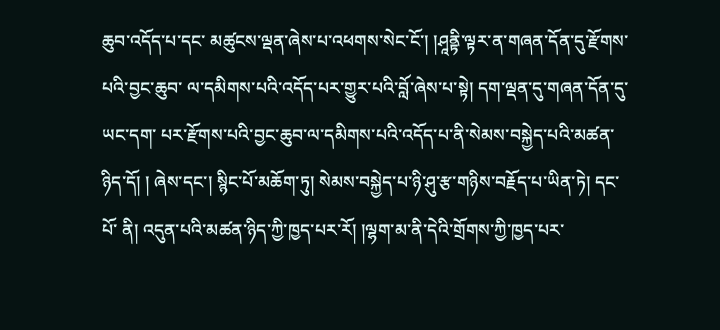ཆུབ་འདོད་པ་དང་ མཚུངས་ལྡན་ཞེས་པ་འཕགས་སེང་ངོ་། །ཤཱནྟི་ལྟར་ན་གཞན་དོན་དུ་རྫོགས་པའི་བྱང་ཆུབ་ ལ་དམིགས་པའི་འདོད་པར་གྱུར་པའི་བློ་ཞེས་པ་སྟེ། དག་ལྡན་དུ་གཞན་དོན་དུ་ཡང་དག་ པར་རྫོགས་པའི་བྱང་ཆུབ་ལ་དམིགས་པའི་འདོད་པ་ནི་སེམས་བསྐྱེད་པའི་མཚན་ཉིད་དོ། ། ཞེས་དང་། སྙིང་པོ་མཆོག་ཏུ། སེམས་བསྐྱེད་པ་ཉི་ཤུ་རྩ་གཉིས་བརྗོད་པ་ཡིན་ཏེ། དང་པོ་ ནི། འདུན་པའི་མཚན་ཉིད་ཀྱི་ཁྱད་པར་རོ། །ལྷག་མ་ནི་དེའི་གྲོགས་ཀྱི་ཁྱད་པར་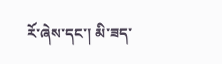རོ་ཞེས་དང་། མི་ཟད་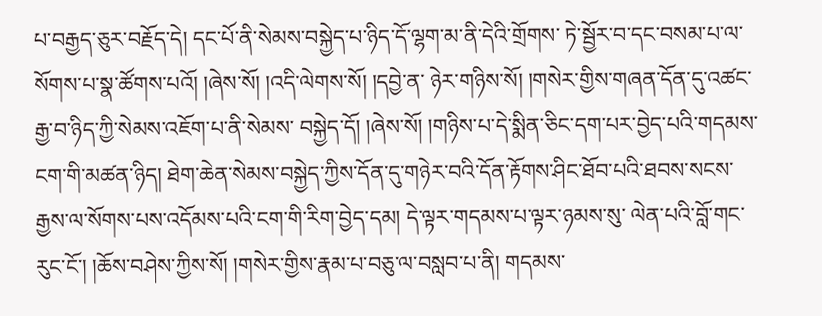པ་བརྒྱད་ཅུར་བརྗོད་དེ། དང་པོ་ནི་སེམས་བསྐྱེད་པ་ཉིད་དོ་ལྷག་མ་ནི་དེའི་གྲོགས་ ཏེ་སྦྱོར་བ་དང་བསམ་པ་ལ་སོགས་པ་སྣ་ཚོགས་པའོ། །ཞེས་སོ། །འདི་ལེགས་སོ། །དབྱེ་ན་ ཉེར་གཉིས་སོ། །གསེར་གྱིས་གཞན་དོན་དུ་འཚང་རྒྱ་བ་ཉིད་ཀྱི་སེམས་འཇོག་པ་ནི་སེམས་ བསྐྱེད་དོ། །ཞེས་སོ། །གཉིས་པ་དེ་སྨིན་ཅིང་དག་པར་བྱེད་པའི་གདམས་ངག་གི་མཚན་ཉིད། ཐེག་ཆེན་སེམས་བསྐྱེད་ཀྱིས་དོན་དུ་གཉེར་བའི་དོན་རྟོགས་ཤིང་ཐོབ་པའི་ཐབས་སངས་ རྒྱས་ལ་སོགས་པས་འདོམས་པའི་ངག་གི་རིག་བྱེད་དམ། དེ་ལྟར་གདམས་པ་ལྟར་ཉམས་སུ་ ལེན་པའི་བློ་གང་རུང་ངོ་། །ཆོས་བཤེས་ཀྱིས་སོ། །གསེར་གྱིས་རྣམ་པ་བཅུ་ལ་བསླབ་པ་ནི། གདམས་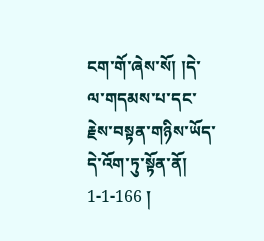ངག་གོ་ཞེས་སོ། །དེ་ལ་གདམས་པ་དང་རྗེས་བསྟན་གཉིས་ཡོད་དེ་འོག་ཏུ་སྟོན་ནོ། 1-1-166 །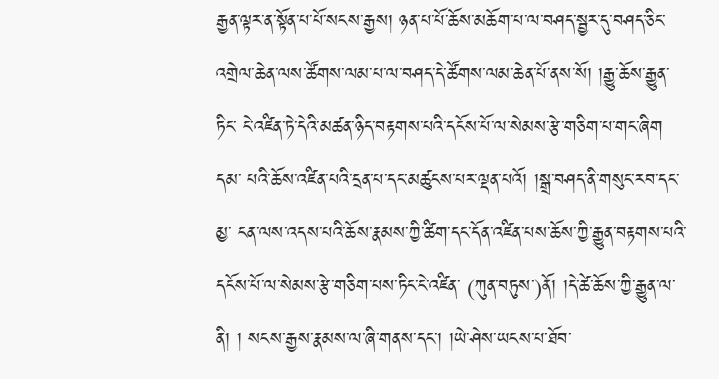རྒྱན་ལྟར་ན་སྟོན་པ་པོ་སངས་རྒྱས། ཉན་པ་པོ་ཆོས་མཆོག་པ་ལ་བཤད་སྦྱར་དུ་བཤད་ཅིང་ འགྲེལ་ཆེན་ལས་ཚོགས་ལམ་པ་ལ་བཤད་དེ་ཚོགས་ལམ་ཆེན་པོ་ནས་སོ། །རྒྱུ་ཆོས་རྒྱུན་ཏིང་ ངེ་འཛིན་ཏེ་དེའི་མཚན་ཉིད་བརྟགས་པའི་དངོས་པོ་ལ་སེམས་རྩེ་གཅིག་པ་གང་ཞིག དམ་ པའི་ཆོས་འཛིན་པའི་དྲན་པ་དང་མཚུངས་པར་ལྡན་པའོ། །སྒྲ་བཤད་ནི་གསུང་རབ་དང་མྱ་ ངན་ལས་འདས་པའི་ཆོས་རྣམས་ཀྱི་ཚིག་དང་དོན་འཛིན་པས་ཆོས་ཀྱི་རྒྱུན་བརྟགས་པའི་ དངོས་པོ་ལ་སེམས་རྩེ་གཅིག་པས་ཏིང་ངེ་འཛིན་ (ཀུན་བཏུས་)ནོ། །དེ་ཚེ་ཆོས་ཀྱི་རྒྱུན་ལ་ནི། ། སངས་རྒྱས་རྣམས་ལ་ཞི་གནས་དང་། །ཡེ་ཤེས་ཡངས་པ་ཐོབ་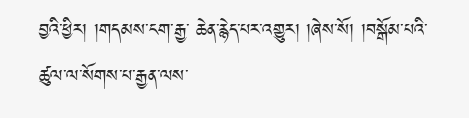བྱའི་ཕྱིར། །གདམས་ངག་རྒྱ་ ཆེན་རྙེད་པར་འགྱུར། །ཞེས་སོ། །བསྒོམ་པའི་ཚུལ་ལ་སོགས་པ་རྒྱན་ལས་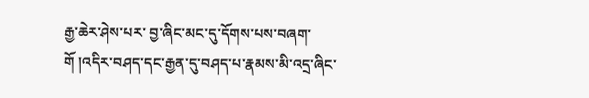རྒྱ་ཆེར་ཤེས་པར་ བྱ་ཞིང་མང་དུ་དོགས་པས་བཞག་གོ །འདིར་བཤད་དང་རྒྱན་དུ་བཤད་པ་རྣམས་མི་འདྲ་ཞིང་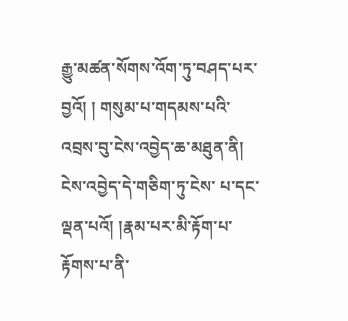རྒྱུ་མཚན་སོགས་འོག་ཏུ་བཤད་པར་བྱའོ། ། གསུམ་པ་གདམས་པའི་འབྲས་བུ་ངེས་འབྱེད་ཆ་མཐུན་ནི། ངེས་འབྱེད་དེ་གཅིག་ཏུ་ངེས་ པ་དང་ལྡན་པའོ། །རྣམ་པར་མི་རྟོག་པ་རྟོགས་པ་ནི་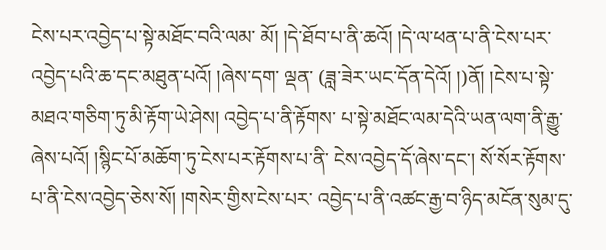ངེས་པར་འབྱེད་པ་སྟེ་མཐོང་བའི་ལམ་ མོ། །དེ་ཐོབ་པ་ནི་ཆའོ། །དེ་ལ་ཕན་པ་ནི་ངེས་པར་འབྱེད་པའི་ཆ་དང་མཐུན་པའོ། །ཞེས་དག་ ལྡན་ (ཟླ་ཟེར་ཡང་དོན་དེའོ། །)ནོ། །ངེས་པ་སྟེ་མཐའ་གཅིག་ཏུ་མི་རྟོག་ཡེ་ཤེས། འབྱེད་པ་ནི་རྟོགས་ པ་སྟེ་མཐོང་ལམ་དེའི་ཡན་ལག་ནི་རྒྱུ་ཞེས་པའོ། །སྙིང་པོ་མཆོག་ཏུ་ངེས་པར་རྟོགས་པ་ནི་ ངེས་འབྱེད་དོ་ཞེས་དང་། སོ་སོར་རྟོགས་པ་ནི་ངེས་འབྱེད་ཅེས་སོ། །གསེར་གྱིས་ངེས་པར་ འབྱེད་པ་ནི་འཚང་རྒྱ་བ་ཉིད་མངོན་སུམ་དུ་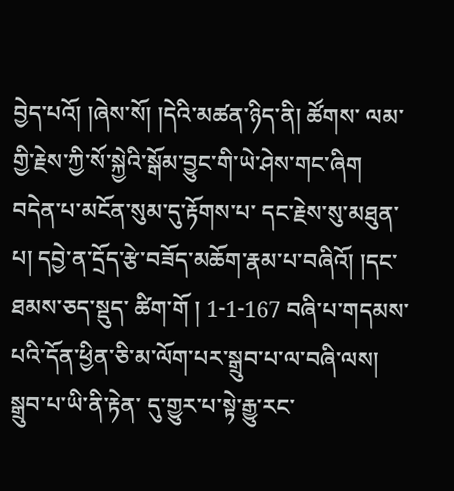བྱེད་པའོ། །ཞེས་སོ། །དེའི་མཚན་ཉིད་ནི། ཚོགས་ ལམ་གྱི་རྗེས་ཀྱི་སོ་སྐྱེའི་སྒོམ་བྱུང་གི་ཡེ་ཤེས་གང་ཞིག བདེན་པ་མངོན་སུམ་དུ་རྟོགས་པ་ དང་རྗེས་སུ་མཐུན་པ། དབྱེ་ན་དྲོད་རྩེ་བཟོད་མཆོག་རྣམ་པ་བཞིའོ། །དང་ཐམས་ཅད་སྡུད་ ཚིག་གོ ། 1-1-167 བཞི་པ་གདམས་པའི་དོན་ཕྱིན་ཅི་མ་ལོག་པར་སྒྲུབ་པ་ལ་བཞི་ལས། སྒྲུབ་པ་ཡི་ནི་རྟེན་ དུ་གྱུར་པ་སྟེ་རྒྱུ་རང་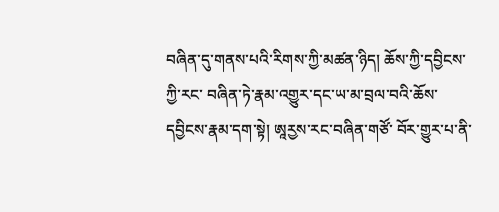བཞིན་དུ་གནས་པའི་རིགས་ཀྱི་མཚན་ཉིད། ཆོས་ཀྱི་དབྱིངས་ཀྱི་རང་ བཞིན་ཏེ་རྣམ་འགྱུར་དང་ཡ་མ་བྲལ་བའི་ཆོས་དབྱིངས་རྣམ་དག་སྟེ། ཨཱརྱས་རང་བཞིན་གཙོ་ བོར་གྱུར་པ་ནི་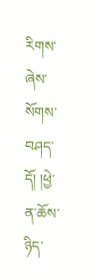རིགས་ཞེས་སོགས་བཤད་དོ། །ཕྱེ་ན་ཆོས་ཉིད་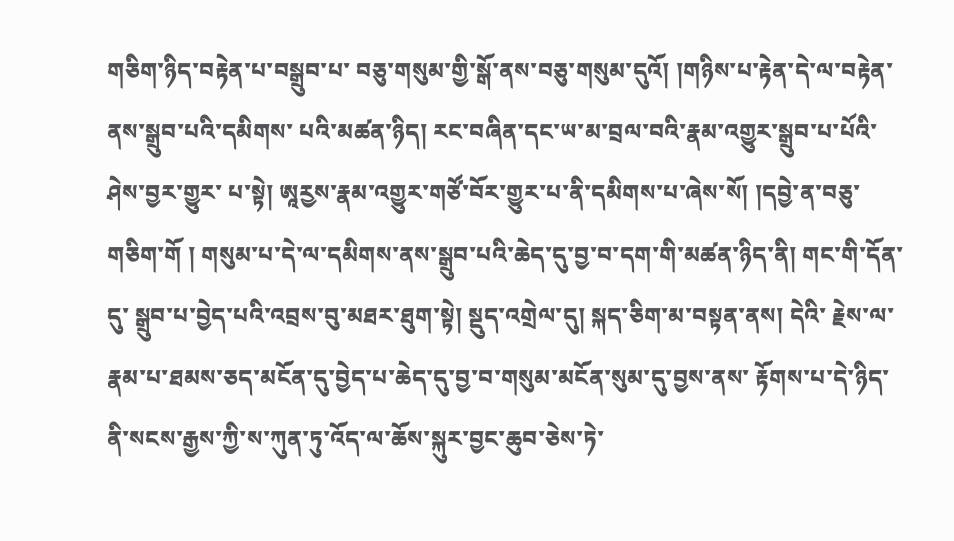གཅིག་ཉིད་བརྟེན་པ་བསྒྲུབ་པ་ བཅུ་གསུམ་གྱི་སྒོ་ནས་བཅུ་གསུམ་དུའོ། །གཉིས་པ་རྟེན་དེ་ལ་བརྟེན་ནས་སྒྲུབ་པའི་དམིགས་ པའི་མཚན་ཉིད། རང་བཞིན་དང་ཡ་མ་བྲལ་བའི་རྣམ་འགྱུར་སྒྲུབ་པ་པོའི་ཤེས་བྱར་གྱུར་ པ་སྟེ། ཨཱརྱས་རྣམ་འགྱུར་གཙོ་བོར་གྱུར་པ་ནི་དམིགས་པ་ཞེས་སོ། །དབྱེ་ན་བཅུ་གཅིག་གོ ། གསུམ་པ་དེ་ལ་དམིགས་ནས་སྒྲུབ་པའི་ཆེད་དུ་བྱ་བ་དག་གི་མཚན་ཉིད་ནི། གང་གི་དོན་དུ་ སྒྲུབ་པ་བྱེད་པའི་འབྲས་བུ་མཐར་ཐུག་སྟེ། སྡུད་འགྲེལ་དུ། སྐད་ཅིག་མ་བསྟན་ནས། དེའི་ རྗེས་ལ་རྣམ་པ་ཐམས་ཅད་མངོན་དུ་བྱེད་པ་ཆེད་དུ་བྱ་བ་གསུམ་མངོན་སུམ་དུ་བྱས་ནས་ རྟོགས་པ་དེ་ཉིད་ནི་སངས་རྒྱས་ཀྱི་ས་ཀུན་ཏུ་འོད་ལ་ཆོས་སྐུར་བྱང་ཆུབ་ཅེས་ཏེ་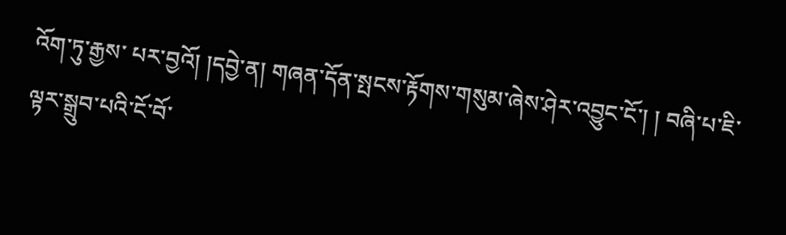འོག་ཏུ་རྒྱས་ པར་བྱའོ། །དབྱེ་ན། གཞན་དོན་སྤངས་རྟོགས་གསུམ་ཞེས་ཤེར་འབྱུང་ངོ་། ། བཞི་པ་ཇི་ལྟར་སྒྲུབ་པའི་ངོ་བོ་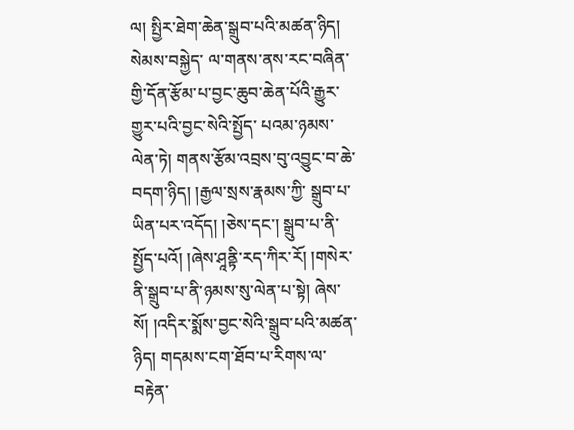ལ། སྤྱིར་ཐེག་ཆེན་སྒྲུབ་པའི་མཚན་ཉིད། སེམས་བསྐྱེད་ ལ་གནས་ནས་རང་བཞིན་གྱི་དོན་རྩོམ་པ་བྱང་ཆུབ་ཆེན་པོའི་རྒྱུར་གྱུར་པའི་བྱང་སེའི་སྤྱོད་ པའམ་ཉམས་ལེན་ཏེ། གནས་རྩོམ་འབྲས་བུ་འབྱུང་བ་ཆེ་བདག་ཉིད། །རྒྱལ་སྲས་རྣམས་ཀྱི་ སྒྲུབ་པ་ཡིན་པར་འདོད། །ཅེས་དང་། སྒྲུབ་པ་ནི་སྤྱོད་པའོ། །ཞེས་ཤཱནྟི་རད་ཀིར་རོ། །གསེར་ ནི་སྒྲུབ་པ་ནི་ཉམས་སུ་ལེན་པ་སྟེ། ཞེས་སོ། །འདིར་སྨོས་བྱང་སེའི་སྒྲུབ་པའི་མཚན་ཉིད། གདམས་ངག་ཐོབ་པ་རིགས་ལ་བརྟེན་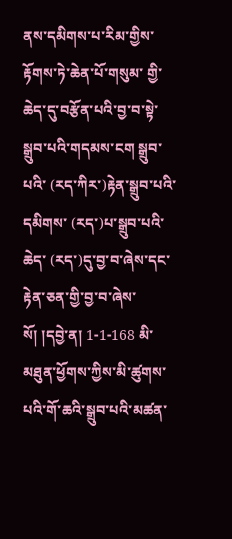ནས་དམིགས་པ་རིམ་གྱིས་རྟོགས་ཏེ་ཆེན་པོ་གསུམ་ གྱི་ཆེད་དུ་བརྩོན་པའི་བྱ་བ་སྟེ་སྒྲུབ་པའི་གདམས་ངག སྒྲུབ་པའི་ (རད་ཀིར་)རྟེན་སྒྲུབ་པའི་ དམིགས་ (རད་)པ་སྒྲུབ་པའི་ཆེད་ (རད་)དུ་བྱ་བ་ཞེས་དང་རྟེན་ཅན་གྱི་བྱ་བ་ཞེས་སོ། །དབྱེ་ན། 1-1-168 མི་མཐུན་ཕྱོགས་ཀྱིས་མི་ཚུགས་པའི་གོ་ཆའི་སྒྲུབ་པའི་མཚན་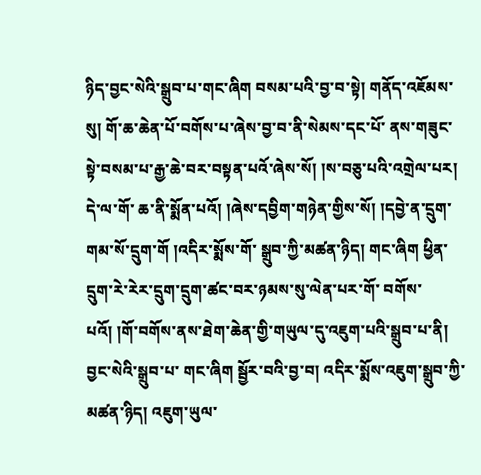ཉིད་བྱང་སེའི་སྒྲུབ་པ་གང་ཞིག བསམ་པའི་བྱ་བ་སྟེ། གནོད་འཇོམས་སུ། གོ་ཆ་ཆེན་པོ་བགོས་པ་ཞེས་བྱ་བ་ནི་སེམས་དང་པོ་ ནས་གཟུང་སྟེ་བསམ་པ་རྒྱ་ཆེ་བར་བསྟན་པའོ་ཞེས་སོ། །ས་བཅུ་པའི་འགྲེལ་པར། དེ་ལ་གོ་ ཆ་ནི་སྨོན་པའོ། །ཞེས་དབྱིག་གཉེན་གྱིས་སོ། །དབྱེ་ན་དྲུག་གམ་སོ་དྲུག་གོ །འདིར་སྨོས་གོ་ སྒྲུབ་ཀྱི་མཚན་ཉིད། གང་ཞིག ཕྱིན་དྲུག་རེ་རེར་དྲུག་དྲུག་ཚང་བར་ཉམས་སུ་ལེན་པར་གོ་ བགོས་པའོ། །གོ་བགོས་ནས་ཐེག་ཆེན་གྱི་གཡུལ་དུ་འཇུག་པའི་སྒྲུབ་པ་ནི། བྱང་སེའི་སྒྲུབ་པ་ གང་ཞིག སྦྱོར་བའི་བྱ་བ། འདིར་སྨོས་འཇུག་སྒྲུབ་ཀྱི་མཚན་ཉིད། འཇུག་ཡུལ་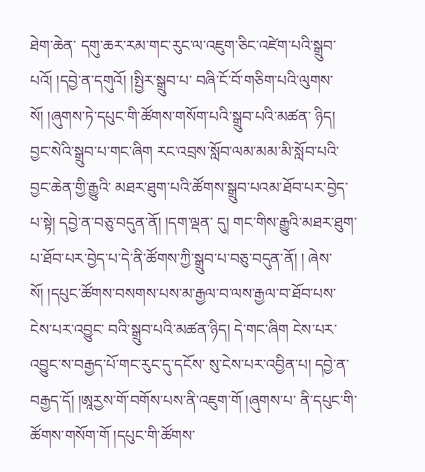ཐེག་ཆེན་ དགུ་ཆར་རམ་གང་རུང་ལ་འཇུག་ཅིང་འཛེག་པའི་སྒྲུབ་པའོ། །དབྱེ་ན་དགུའོ། །སྤྱིར་སྒྲུབ་པ་ བཞི་ངོ་བོ་གཅིག་པའི་ལུགས་སོ། །ཞུགས་ཏེ་དཔུང་གི་ཚོགས་གསོག་པའི་སྒྲུབ་པའི་མཚན་ ཉིད། བྱང་སེའི་སྒྲུབ་པ་གང་ཞིག རང་འབྲས་སློབ་ལམ་མམ་མི་སློབ་པའི་བྱང་ཆེན་གྱི་རྒྱུའི་ མཐར་ཐུག་པའི་ཚོགས་སྒྲུབ་པའམ་ཐོབ་པར་བྱེད་པ་སྟེ། དབྱེ་ན་བཅུ་བདུན་ནོ། །དག་ལྡན་ དུ། གང་གིས་རྒྱུའི་མཐར་ཐུག་པ་ཐོབ་པར་བྱེད་པ་དེ་ནི་ཚོགས་ཀྱི་སྒྲུབ་པ་བཅུ་བདུན་ནོ། ། ཞེས་སོ། །དཔུང་ཚོགས་བསགས་པས་མ་རྒྱལ་བ་ལས་རྒྱལ་བ་ཐོབ་པས་ངེས་པར་འབྱུང་ བའི་སྒྲུབ་པའི་མཚན་ཉིད། དེ་གང་ཞིག ངེས་པར་འབྱུང་ས་བརྒྱད་པོ་གང་རུང་དུ་དངོས་ སུ་ངེས་པར་འབྱིན་པ། དབྱེ་ན་བརྒྱད་དོ། །ཨཱརྱས་གོ་བགོས་པས་ནི་འཇུག་གོ །ཞུགས་པ་ ནི་དཔུང་གི་ཚོགས་གསོག་གོ །དཔུང་གི་ཚོགས་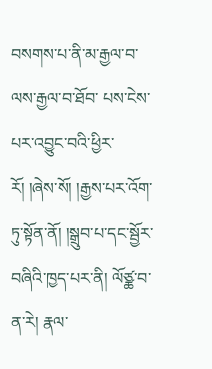བསགས་པ་ནི་མ་རྒྱལ་བ་ལས་རྒྱལ་བ་ཐོབ་ པས་ངེས་པར་འབྱུང་བའི་ཕྱིར་རོ། །ཞེས་སོ། །རྒྱས་པར་འོག་ཏུ་སྟོན་ནོ། །སྒྲུབ་པ་དང་སྦྱོར་ བཞིའི་ཁྱད་པར་ནི། ལོཙྪ་བ་ན་རེ། རྣལ་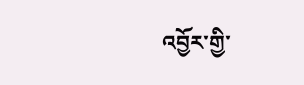འབྱོར་གྱི་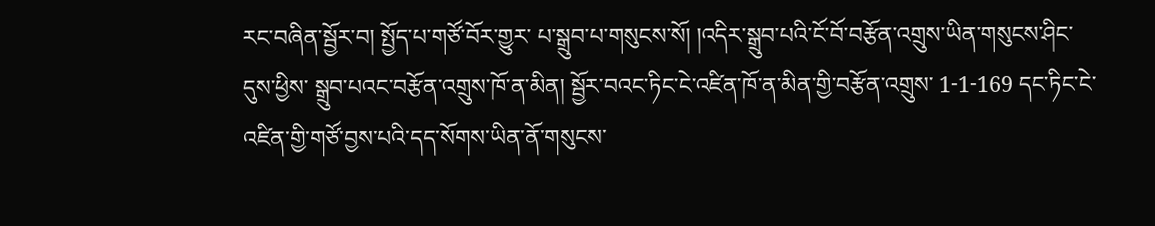རང་བཞིན་སྦྱོར་བ། སྤྱོད་པ་གཙོ་བོར་གྱུར་ པ་སྒྲུབ་པ་གསུངས་སོ། །འདིར་སྒྲུབ་པའི་ངོ་བོ་བརྩོན་འགྲུས་ཡིན་གསུངས་ཤིང་དུས་ཕྱིས་ སྒྲུབ་པའང་བརྩོན་འགྲུས་ཁོ་ན་མིན། སྦྱོར་བའང་ཏིང་ངེ་འཛིན་ཁོ་ན་མིན་གྱི་བརྩོན་འགྲུས་ 1-1-169 དང་ཏིང་ངེ་འཛིན་གྱི་གཙོ་བྱས་པའི་དད་སོགས་ཡིན་ནོ་གསུངས་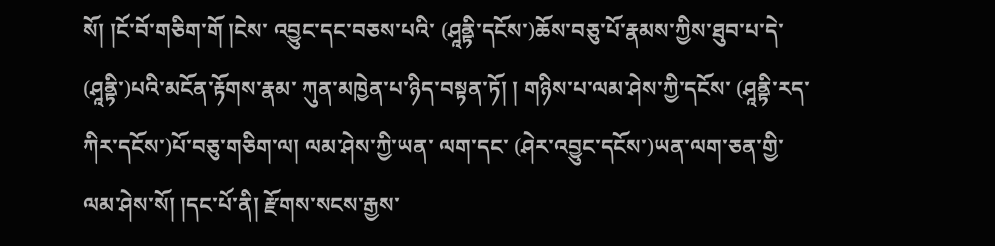སོ། །ངོ་བོ་གཅིག་གོ །ངེས་ འབྱུང་དང་བཅས་པའི་ (ཤཱནྟི་དངོས་)ཆོས་བཅུ་པོ་རྣམས་ཀྱིས་ཐུབ་པ་དེ་ (ཤཱནྟི་)པའི་མངོན་རྟོགས་རྣམ་ ཀུན་མཁྱེན་པ་ཉིད་བསྟན་ཏོ། ། གཉིས་པ་ལམ་ཤེས་ཀྱི་དངོས་ (ཤཱནྟི་རད་ཀིར་དངོས་)པོ་བཅུ་གཅིག་ལ། ལམ་ཤེས་ཀྱི་ཡན་ ལག་དང་ (ཤེར་འབྱུང་དངོས་)ཡན་ལག་ཅན་གྱི་ལམ་ཤེས་སོ། །དང་པོ་ནི། རྫོགས་སངས་རྒྱས་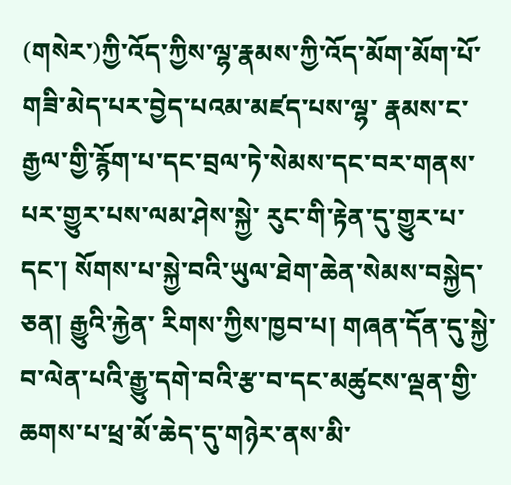(གསེར་)ཀྱི་འོད་ཀྱིས་ལྷ་རྣམས་ཀྱི་འོད་མོག་མོག་པོ་གཟི་མེད་པར་བྱེད་པའམ་མཛད་པས་ལྷ་ རྣམས་ང་རྒྱལ་གྱི་རྙོག་པ་དང་བྲལ་ཏེ་སེམས་དང་བར་གནས་པར་གྱུར་པས་ལམ་ཤེས་སྐྱེ་ རུང་གི་རྟེན་དུ་གྱུར་པ་དང་། སོགས་པ་སྐྱེ་བའི་ཡུལ་ཐེག་ཆེན་སེམས་བསྐྱེད་ཅན། རྒྱུའི་རྐྱེན་ རིགས་ཀྱིས་ཁྱབ་པ། གཞན་དོན་དུ་སྐྱེ་བ་ལེན་པའི་རྒྱུ་དགེ་བའི་རྩ་བ་དང་མཚུངས་ལྡན་གྱི་ ཆགས་པ་ཕྲ་མོ་ཆེད་དུ་གཉེར་ནས་མི་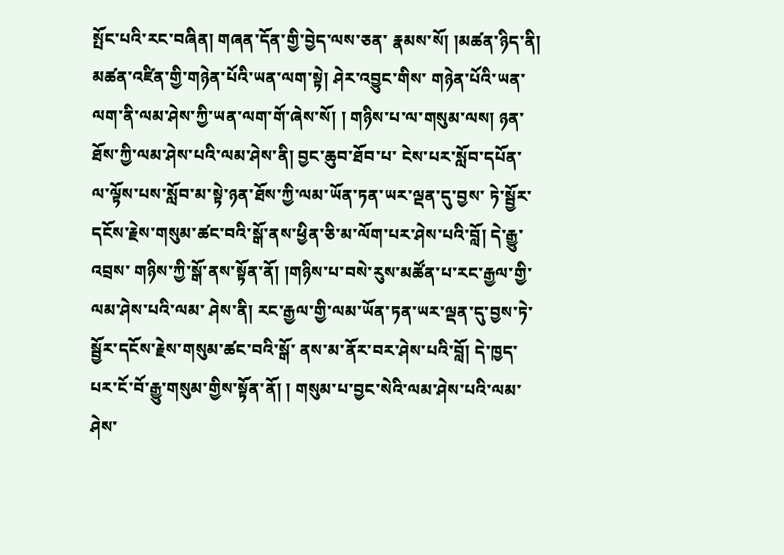སྤོང་པའི་རང་བཞིན། གཞན་དོན་གྱི་བྱེད་ལས་ཅན་ རྣམས་སོ། །མཚན་ཉིད་ནི། མཚན་འཛིན་གྱི་གཉེན་པོའི་ཡན་ལག་སྟེ། ཤེར་འབྱུང་གིས་ གཉེན་པོའི་ཡན་ལག་ནི་ལམ་ཤེས་ཀྱི་ཡན་ལག་གོ་ཞེས་སོ། ། གཉིས་པ་ལ་གསུམ་ལས། ཉན་ཐོས་ཀྱི་ལམ་ཤེས་པའི་ལམ་ཤེས་ནི། བྱང་ཆུབ་ཐོབ་པ་ ངེས་པར་སློབ་དཔོན་ལ་ལྟོས་པས་སློབ་མ་སྟེ་ཉན་ཐོས་ཀྱི་ལམ་ཡོན་ཏན་ཡར་ལྡན་དུ་བྱས་ ཏེ་སྦྱོར་དངོས་རྗེས་གསུམ་ཚང་བའི་སྒོ་ནས་ཕྱིན་ཅི་མ་ལོག་པར་ཤེས་པའི་བློ། དེ་རྒྱུ་འབྲས་ གཉིས་ཀྱི་སྒོ་ནས་སྟོན་ནོ། །གཉིས་པ་བསེ་རུས་མཚོན་པ་རང་རྒྱལ་གྱི་ལམ་ཤེས་པའི་ལམ་ ཤེས་ནི། རང་རྒྱལ་གྱི་ལམ་ཡོན་ཏན་ཡར་ལྡན་དུ་བྱས་ཏེ་སྦྱོར་དངོས་རྗེས་གསུམ་ཚང་བའི་སྒོ་ ནས་མ་ནོར་བར་ཤེས་པའི་བློ། དེ་ཁྱད་པར་ངོ་བོ་རྒྱུ་གསུམ་གྱིས་སྟོན་ནོ། ། གསུམ་པ་བྱང་སེའི་ལམ་ཤེས་པའི་ལམ་ཤེས་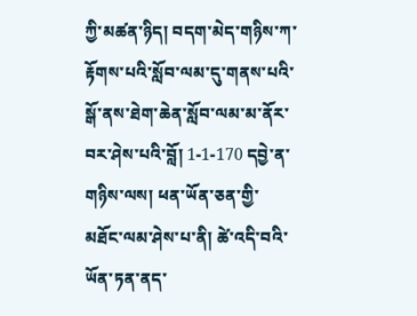ཀྱི་མཚན་ཉིད། བདག་མེད་གཉིས་ཀ་ རྟོགས་པའི་སློབ་ལམ་དུ་གནས་པའི་སྒོ་ནས་ཐེག་ཆེན་སློབ་ལམ་མ་ནོར་བར་ཤེས་པའི་བློ། 1-1-170 དབྱེ་ན་གཉིས་ལས། ཕན་ཡོན་ཅན་གྱི་མཐོང་ལམ་ཤེས་པ་ནི། ཚེ་འདི་བའི་ཡོན་ཏན་ནད་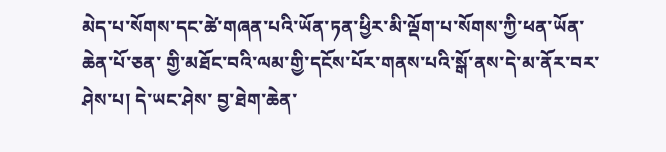མེད་པ་སོགས་དང་ཚེ་གཞན་པའི་ཡོན་ཏན་ཕྱིར་མི་ལྡོག་པ་སོགས་ཀྱི་ཕན་ཡོན་ཆེན་པོ་ཅན་ གྱི་མཐོང་བའི་ལམ་གྱི་དངོས་པོར་གནས་པའི་སྒོ་ནས་དེ་མ་ནོར་བར་ཤེས་པ། དེ་ཡང་ཤེས་ བྱ་ཐེག་ཆེན་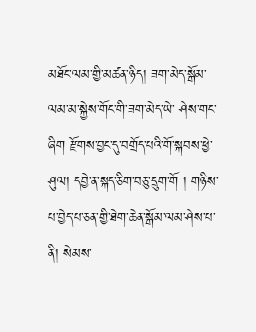མཐོང་ལམ་གྱི་མཚན་ཉིད། ཟག་མེད་སྒོམ་ལམ་མ་སྐྱེས་གོང་གི་ཟག་མེད་ཡེ་ ཤེས་གང་ཞིག རྫོགས་བྱང་དུ་བགྲོད་པའི་གོ་སྐབས་ཕྱེ་ཤུལ། དབྱེ་ན་སྐད་ཅིག་བཅུ་དྲུག་གོ ། གཉིས་པ་བྱེད་པ་ཅན་གྱི་ཐེག་ཆེན་སྒོམ་ལམ་ཤེས་པ་ནི། སེམས་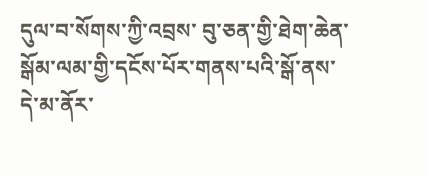དུལ་བ་སོགས་ཀྱི་འབྲས་ བུ་ཅན་གྱི་ཐེག་ཆེན་སྒོམ་ལམ་གྱི་དངོས་པོར་གནས་པའི་སྒོ་ནས་དེ་མ་ནོར་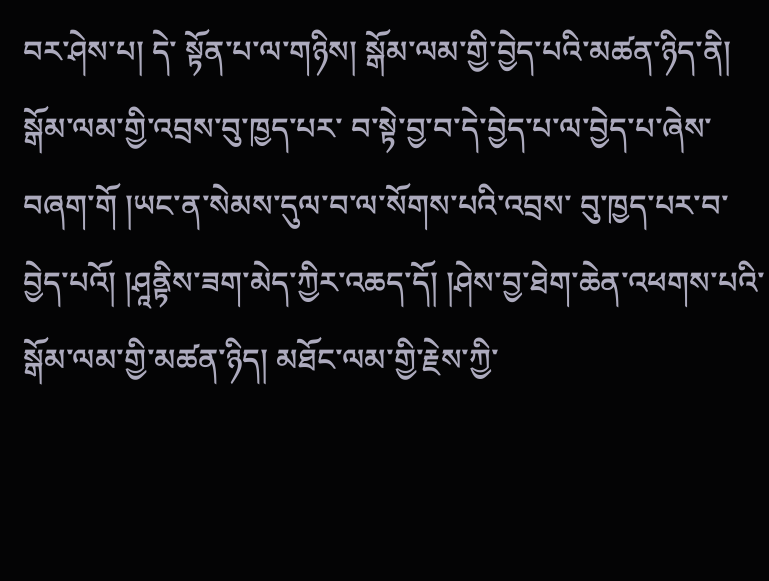བར་ཤེས་པ། དེ་ སྟོན་པ་ལ་གཉིས། སྒོམ་ལམ་གྱི་བྱེད་པའི་མཚན་ཉིད་ནི། སྒོམ་ལམ་གྱི་འབྲས་བུ་ཁྱད་པར་ བ་སྟེ་བྱ་བ་དེ་བྱེད་པ་ལ་བྱེད་པ་ཞེས་བཞག་གོ །ཡང་ན་སེམས་དུལ་བ་ལ་སོགས་པའི་འབྲས་ བུ་ཁྱད་པར་བ་བྱེད་པའོ། །ཤཱནྟིས་ཟག་མེད་ཀྱིར་འཆད་དོ། །ཤེས་བྱ་ཐེག་ཆེན་འཕགས་པའི་ སྒོམ་ལམ་གྱི་མཚན་ཉིད། མཐོང་ལམ་གྱི་རྗེས་ཀྱི་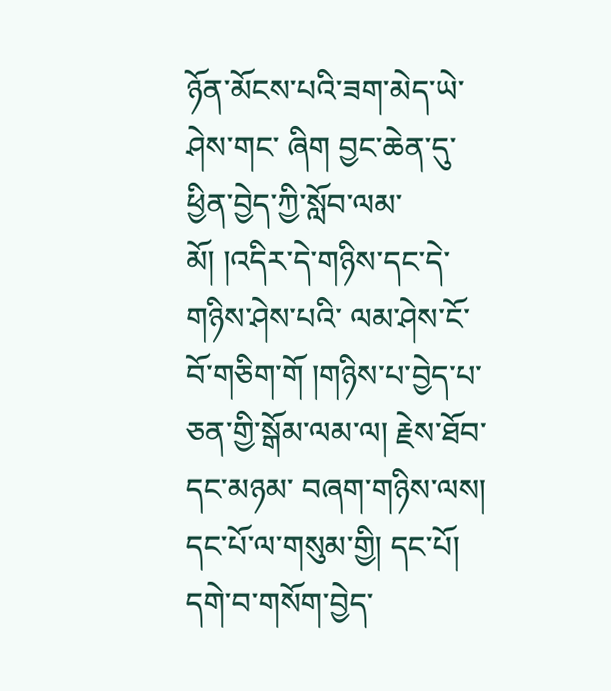ཉོན་མོངས་པའི་ཟག་མེད་ཡེ་ཤེས་གང་ ཞིག བྱང་ཆེན་དུ་ཕྱིན་བྱེད་ཀྱི་སློབ་ལམ་མོ། །འདིར་དེ་གཉིས་དང་དེ་གཉིས་ཤེས་པའི་ ལམ་ཤེས་ངོ་བོ་གཅིག་གོ །གཉིས་པ་བྱེད་པ་ཅན་གྱི་སྒོམ་ལམ་ལ། རྗེས་ཐོབ་དང་མཉམ་ བཞག་གཉིས་ལས། དང་པོ་ལ་གསུམ་གྱི། དང་པོ། དགེ་བ་གསོག་བྱེད་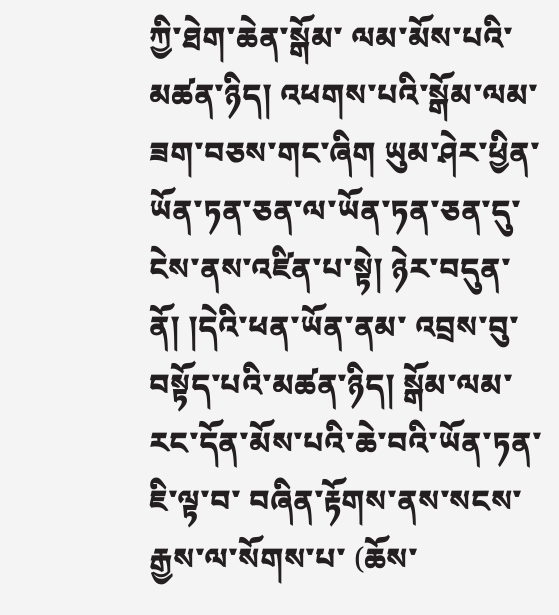ཀྱི་ཐེག་ཆེན་སྒོམ་ ལམ་མོས་པའི་མཚན་ཉིད། འཕགས་པའི་སྒོམ་ལམ་ཟག་བཅས་གང་ཞིག ཡུམ་ཤེར་ཕྱིན་ ཡོན་ཏན་ཅན་ལ་ཡོན་ཏན་ཅན་དུ་ངེས་ནས་འཛིན་པ་སྟེ། ཉེར་བདུན་ནོ། །དེའི་ཕན་ཡོན་ནམ་ འབྲས་བུ་བསྟོད་པའི་མཚན་ཉིད། སྒོམ་ལམ་རང་དོན་མོས་པའི་ཆེ་བའི་ཡོན་ཏན་ཇི་ལྟ་བ་ བཞིན་རྟོགས་ནས་སངས་རྒྱས་ལ་སོགས་པ་ (ཆོས་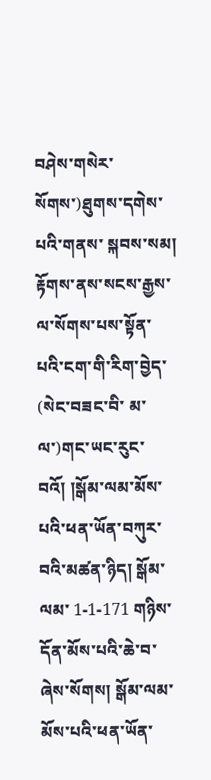བཤེས་གསེར་སོགས་)ཐུགས་དགེས་པའི་གནས་ སྐབས་སམ། རྟོགས་ནས་སངས་རྒྱས་ལ་སོགས་པས་སྟོན་པའི་ངག་གི་རིག་བྱེད་ (སེང་བཟང་བི་ མ་ལ་)གང་ཡང་རུང་བའོ། །སྒོམ་ལམ་མོས་པའི་ཕན་ཡོན་བཀུར་བའི་མཚན་ཉིད། སྒོམ་ལམ་ 1-1-171 གཉིས་དོན་མོས་པའི་ཆེ་བ་ཞེས་སོགས། སྒོམ་ལམ་མོས་པའི་ཕན་ཡོན་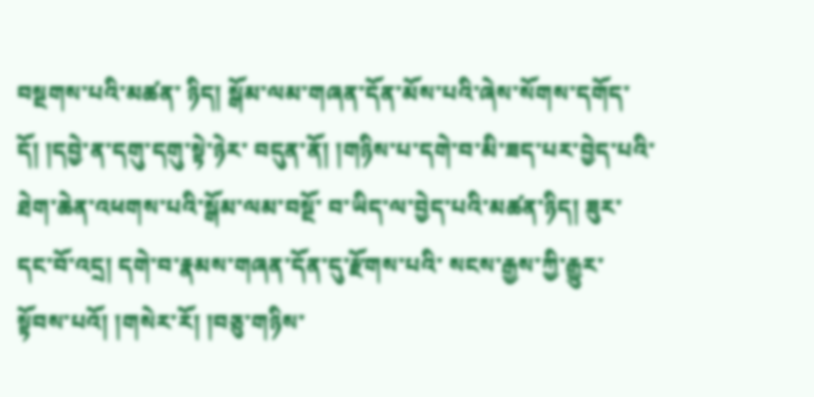བསྔགས་པའི་མཚན་ ཉིད། སྒོམ་ལམ་གཞན་དོན་མོས་པའི་ཞེས་སོགས་དགོད་དོ། །དབྱེ་ན་དགུ་དགུ་སྟེ་ཉེར་ བདུན་ནོ། །གཉིས་པ་དགེ་བ་མི་ཟད་པར་བྱེད་པའི་ཐེག་ཆེན་འཕགས་པའི་སྒོམ་ལམ་བསྔོ་ བ་ཡིད་ལ་བྱེད་པའི་མཚན་ཉིད། ཟུར་དང་བོ་འདྲ། དགེ་བ་རྣམས་གཞན་དོན་དུ་རྫོགས་པའི་ སངས་རྒྱས་ཀྱི་རྒྱུར་སྟོབས་པའོ། །གསེར་རོ། །བཅུ་གཉིས་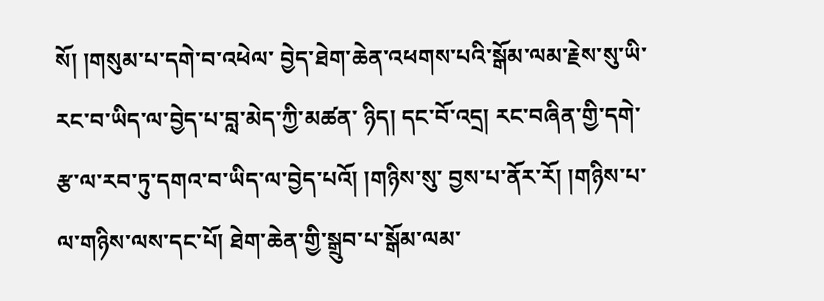སོ། །གསུམ་པ་དགེ་བ་འཕེལ་ བྱེད་ཐེག་ཆེན་འཕགས་པའི་སྒོམ་ལམ་རྗེས་སུ་ཡི་རང་བ་ཡིད་ལ་བྱེད་པ་བླ་མེད་ཀྱི་མཚན་ ཉིད། དང་བོ་འདྲ། རང་བཞིན་གྱི་དགེ་རྩ་ལ་རབ་ཏུ་དགའ་བ་ཡིད་ལ་བྱེད་པའོ། །གཉིས་སུ་ བྱས་པ་ནོར་རོ། །གཉིས་པ་ལ་གཉིས་ལས་དང་པོ། ཐེག་ཆེན་གྱི་སྒྲུབ་པ་སྒོམ་ལམ་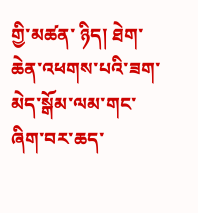གྱི་མཚན་ ཉིད། ཐེག་ཆེན་འཕགས་པའི་ཟག་མེད་སྒོམ་ལམ་གང་ཞིག་བར་ཆད་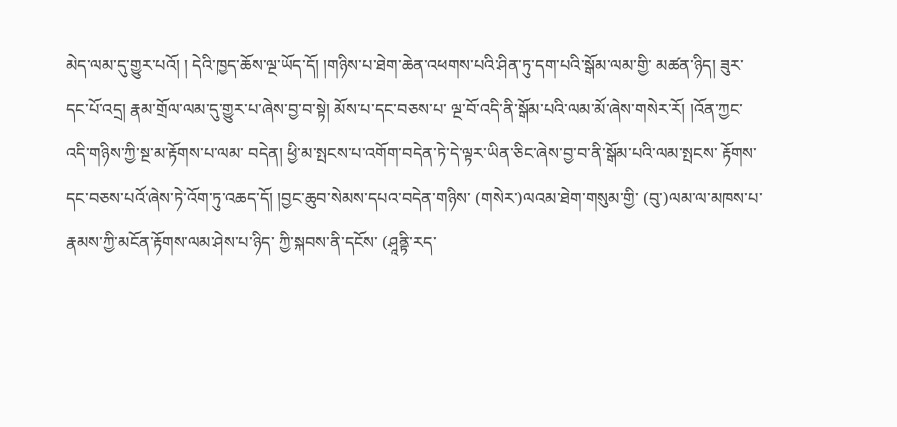མེད་ལམ་དུ་གྱུར་པའོ། ། དེའི་ཁྱད་ཆོས་ལྔ་ཡོད་དོ། །གཉིས་པ་ཐེག་ཆེན་འཕགས་པའི་ཤིན་ཏུ་དག་པའི་སྒོམ་ལམ་གྱི་ མཚན་ཉིད། ཟུར་དང་པོ་འདྲ། རྣམ་གྲོལ་ལམ་དུ་གྱུར་པ་ཞེས་བྱ་བ་སྟེ། མོས་པ་དང་བཅས་པ་ ལྔ་བོ་འདི་ནི་སྒོམ་པའི་ལམ་མོ་ཞེས་གསེར་རོ། །འོན་ཀྱང་འདི་གཉིས་ཀྱི་སྔ་མ་རྟོགས་པ་ལམ་ བདེན། ཕྱི་མ་སྤངས་པ་འགོག་བདེན་ཏེ་དེ་ལྟར་ཡིན་ཅིང་ཞེས་བྱ་བ་ནི་སྒོམ་པའི་ལམ་སྤངས་ རྟོགས་དང་བཅས་པའོ་ཞེས་ཏེ་འོག་ཏུ་འཆད་དོ། །བྱང་ཆུབ་སེམས་དཔའ་བདེན་གཉིས་ (གསེར་)ལའམ་ཐེག་གསུམ་གྱི་ (བུ་)ལམ་ལ་མཁས་པ་རྣམས་ཀྱི་མངོན་རྟོགས་ལམ་ཤེས་པ་ཉིད་ ཀྱི་སྐབས་ནི་དངོས་ (ཤཱནྟི་རད་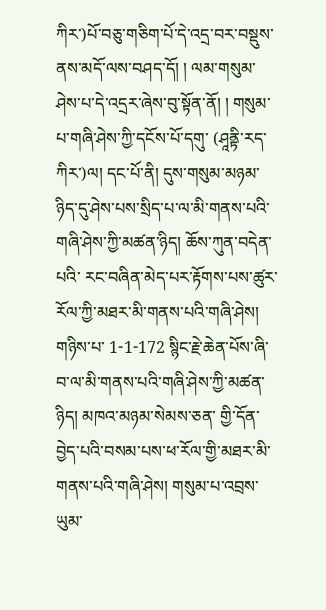ཀིར་)པོ་བཅུ་གཅིག་པོ་དེ་འདྲ་བར་བསྡུས་ནས་མདོ་ལས་བཤད་དོ། ། ལམ་གསུམ་ཤེས་པ་དེ་འདྲར་ཞེས་བུ་སྟོན་ནོ། ། གསུམ་པ་གཞི་ཤེས་ཀྱི་དངོས་པོ་དགུ་ (ཤཱནྟི་རད་ཀིར་)ལ། དང་པོ་ནི། དུས་གསུམ་མཉམ་ ཉིད་དུ་ཤེས་པས་སྲིད་པ་ལ་མི་གནས་པའི་གཞི་ཤེས་ཀྱི་མཚན་ཉིད། ཆོས་ཀུན་བདེན་པའི་ རང་བཞིན་མེད་པར་རྟོགས་པས་ཚུར་རོལ་ཀྱི་མཐར་མི་གནས་པའི་གཞི་ཤེས། གཉིས་པ་ 1-1-172 སྙིང་རྗེ་ཆེན་པོས་ཞི་བ་ལ་མི་གནས་པའི་གཞི་ཤེས་ཀྱི་མཚན་ཉིད། མཁའ་མཉམ་སེམས་ཅན་ གྱི་དོན་བྱེད་པའི་བསམ་པས་ཕ་རོལ་གྱི་མཐར་མི་གནས་པའི་གཞི་ཤེས། གསུམ་པ་འབྲས་ ཡུམ་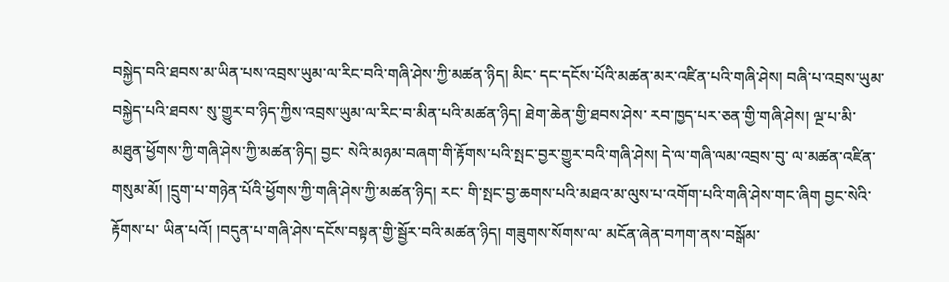བསྐྱེད་བའི་ཐབས་མ་ཡིན་པས་འབྲས་ཡུམ་ལ་རིང་བའི་གཞི་ཤེས་ཀྱི་མཚན་ཉིད། མིང་ དང་དངོས་པོའི་མཚན་མར་འཛིན་པའི་གཞི་ཤེས། བཞི་པ་འབྲས་ཡུམ་བསྐྱེད་པའི་ཐབས་ སུ་གྱུར་བ་ཉིད་ཀྱིས་འབྲས་ཡུམ་ལ་རིང་བ་མིན་པའི་མཚན་ཉིད། ཐེག་ཆེན་གྱི་ཐབས་ཤེས་ རབ་ཁྱད་པར་ཅན་གྱི་གཞི་ཤེས། ལྔ་པ་མི་མཐུན་ཕྱོགས་ཀྱི་གཞི་ཤེས་ཀྱི་མཚན་ཉིད། བྱང་ སེའི་མཉམ་བཞག་གི་རྟོགས་པའི་སྤང་བྱར་གྱུར་བའི་གཞི་ཤེས། དེ་ལ་གཞི་ལམ་འབྲས་བུ་ ལ་མཚན་འཛིན་གསུམ་མོ། །དྲུག་པ་གཉེན་པོའི་ཕྱོགས་ཀྱི་གཞི་ཤེས་ཀྱི་མཚན་ཉིད། རང་ གི་སྤང་བྱ་ཆགས་པའི་མཐའ་མ་ལུས་པ་འགོག་པའི་གཞི་ཤེས་གང་ཞིག བྱང་སེའི་རྟོགས་པ་ ཡིན་པའོ། །བདུན་པ་གཞི་ཤེས་དངོས་བསྟན་གྱི་སྦྱོར་བའི་མཚན་ཉིད། གཟུགས་སོགས་ལ་ མངོན་ཞེན་བཀག་ནས་བསྒོམ་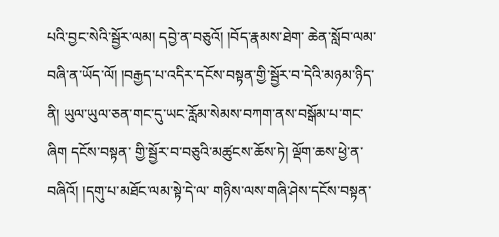པའི་བྱང་སེའི་སྦྱོར་ལམ། དབྱེ་ན་བཅུའོ། །བོད་རྣམས་ཐེག་ ཆེན་སློབ་ལམ་བཞི་ན་ཡོད་ལོ། །བརྒྱད་པ་འདིར་དངོས་བསྟན་གྱི་སྦྱོར་བ་དེའི་མཉམ་ཉིད་ ནི། ཡུལ་ཡུལ་ཅན་གང་དུ་ཡང་རློམ་སེམས་བཀག་ནས་བསྒོམ་པ་གང་ཞིག དངོས་བསྟན་ གྱི་སྦྱོར་བ་བཅུའི་མཚུངས་ཆོས་ཏེ། ལྡོག་ཆས་ཕྱེ་ན་བཞིའོ། །དགུ་པ་མཐོང་ལམ་སྟེ་དེ་ལ་ གཉིས་ལས་གཞི་ཤེས་དངོས་བསྟན་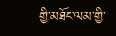གྱི་མཐོང་ལམ་གྱི་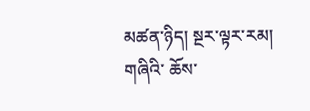མཚན་ཉིད། སྔར་ལྟར་རམ། གཞིའི་ ཆོས་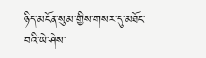ཉིད་མངོན་སུམ་གྱིས་གསར་དུ་མཐོང་བའི་ཡེ་ཤེས་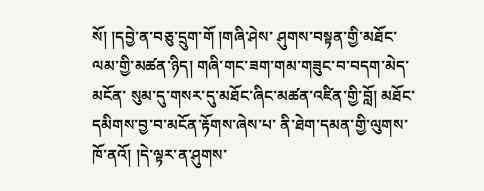སོ། །དབྱེ་ན་བཅུ་དྲུག་གོ །གཞི་ཤེས་ ཤུགས་བསྟན་གྱི་མཐོང་ལམ་གྱི་མཚན་ཉིད། གཞི་གང་ཟག་གམ་གཟུང་བ་བདག་མེད་མངོན་ སུམ་དུ་གསར་དུ་མཐོང་ཞིང་མཚན་འཛིན་གྱི་བློ། མཐོང་དམིགས་བྱ་བ་མངོན་རྟོགས་ཞེས་པ་ ནི་ཐེག་དམན་གྱི་ལུགས་ཁོ་ནའོ། །དེ་ལྟར་ན་ཤུགས་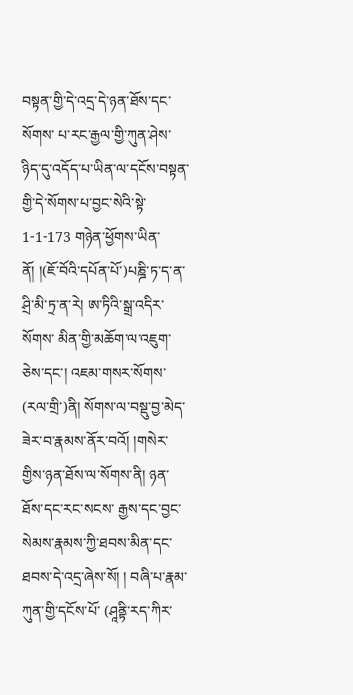བསྟན་གྱི་དེ་འདྲ་དེ་ཉན་ཐོས་དང་སོགས་ པ་རང་རྒྱལ་གྱི་ཀུན་ཤེས་ཉིད་དུ་འདོད་པ་ཡིན་ལ་དངོས་བསྟན་གྱི་དེ་སོགས་པ་བྱང་སེའི་སྟེ་ 1-1-173 གཉེན་ཕྱོགས་ཡིན་ནོ། །(ཇོ་བོའི་དཔོན་པོ་)པཎྜི་ཏ་ད་ན་ཤྲི་མི་ཏྲ་ན་རེ། ཨ་ཏིའི་སྒྲ་འདིར་སོགས་ མིན་གྱི་མཆོག་ལ་འཇུག་ཅེས་དང་། འཇམ་གསར་སོགས་ (རལ་གྲི་)ནི། སོགས་ལ་བསྡུ་བྱ་མེད་ ཟེར་བ་རྣམས་ནོར་བའོ། །གསེར་གྱིས་ཉན་ཐོས་ལ་སོགས་ནི། ཉན་ཐོས་དང་རང་སངས་ རྒྱས་དང་བྱང་སེམས་རྣམས་ཀྱི་ཐབས་མིན་དང་ཐབས་དེ་འདྲ་ཞེས་སོ། ། བཞི་པ་རྣམ་ཀུན་གྱི་དངོས་པོ་ (ཤཱནྟི་རད་ཀིར་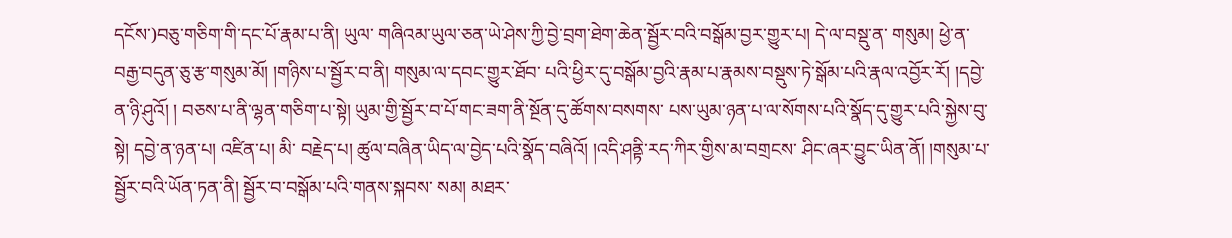དངོས་)བཅུ་གཅིག་གི་དང་པོ་རྣམ་པ་ནི། ཡུལ་ གཞིའམ་ཡུལ་ཅན་ཡེ་ཤེས་ཀྱི་བྱེ་བྲག་ཐེག་ཆེན་སྦྱོར་བའི་བསྒོམ་བྱར་གྱུར་པ། དེ་ལ་བསྡུ་ན་ གསུམ། ཕྱེ་ན་བརྒྱ་བདུན་ཅུ་རྩ་གསུམ་མོ། །གཉིས་པ་སྦྱོར་བ་ནི། གསུམ་ལ་དབང་གྱུར་ཐོབ་ པའི་ཕྱིར་དུ་བསྒོམ་བྱའི་རྣམ་པ་རྣམས་བསྡུས་ཏེ་སྒོམ་པའི་རྣལ་འབྱོར་རོ། །དབྱེ་ན་ཉི་ཤུའོ། ། བཅས་པ་ནི་ལྷན་གཅིག་པ་སྟེ། ཡུམ་གྱི་སྦྱོར་བ་པོ་གང་ཟག་ནི་སྔོན་དུ་ཚོགས་བསགས་ པས་ཡུམ་ཉན་པ་ལ་སོགས་པའི་སྣོད་དུ་གྱུར་པའི་སྐྱེས་བུ་སྟེ། དབྱེ་ན་ཉན་པ། འཛིན་པ། མི་ བརྗེད་པ། ཚུལ་བཞིན་ཡིད་ལ་བྱེད་པའི་སྣོད་བཞིའོ། །འདི་ཤནྟི་རད་ཀིར་གྱིས་མ་བགྲངས་ ཤིང་ཞར་བྱུང་ཡིན་ནོ། །གསུམ་པ་སྦྱོར་བའི་ཡོན་ཏན་ནི། སྦྱོར་བ་བསྒོམ་པའི་གནས་སྐབས་ སམ། མཐར་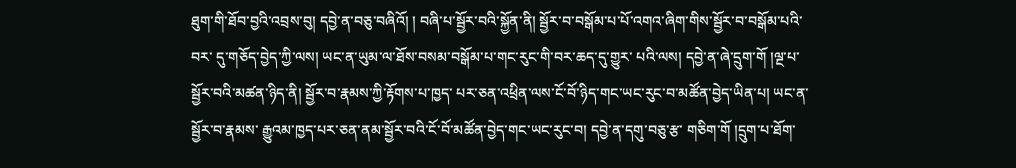ཐུག་གི་ཐོབ་བྱའི་འབྲས་བུ། དབྱེ་ན་བཅུ་བཞིའོ། ། བཞི་པ་སྦྱོར་བའི་སྐྱོན་ནི། སྦྱོར་བ་བསྒོམ་པ་པོ་འགའ་ཞིག་གིས་སྦྱོར་བ་བསྒོམ་པའི་བར་ དུ་གཅོད་བྱེད་ཀྱི་ལས། ཡང་ན་ཡུམ་ལ་ཐོས་བསམ་བསྒོམ་པ་གང་རུང་གི་བར་ཆད་དུ་གྱུར་ པའི་ལས། དབྱེ་ན་ཞེ་དྲུག་གོ །ལྔ་པ་སྦྱོར་བའི་མཚན་ཉིད་ནི། སྦྱོར་བ་རྣམས་ཀྱི་རྟོགས་པ་ཁྱད་ པར་ཅན་འཕྲིན་ལས་ངོ་བོ་ཉིད་གང་ཡང་རུང་བ་མཚོན་བྱེད་ཡིན་པ། ཡང་ན་སྦྱོར་བ་རྣམས་ རྒྱུའམ་ཁྱད་པར་ཅན་ནམ་སྦྱོར་བའི་ངོ་བོ་མཚོན་བྱེད་གང་ཡང་རུང་བ། དབྱེ་ན་དགུ་བཅུ་རྩ་ གཅིག་གོ །དྲུག་པ་ཐོག་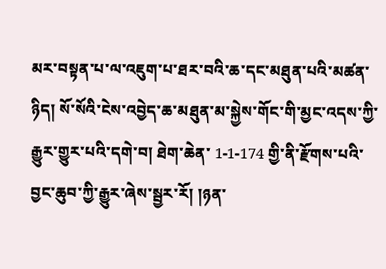མར་བསྟན་པ་ལ་འཇུག་པ་ཐར་བའི་ཆ་དང་མཐུན་པའི་མཚན་ཉིད། སོ་སོའི་ངེས་འབྱེད་ཆ་མཐུན་མ་སྐྱེས་གོང་གི་མྱང་འདས་ཀྱི་རྒྱུར་གྱུར་པའི་དགེ་བ། ཐེག་ཆེན་ 1-1-174 གྱི་ནི་རྫོགས་པའི་བྱང་ཆུབ་ཀྱི་རྒྱུར་ཞེས་སྦྱར་རོ། །ཉན་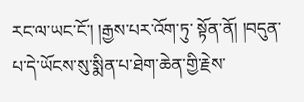རང་ལ་ཡང་ངོ་། །རྒྱས་པར་འོག་ཏུ་ སྟོན་ནོ། །བདུན་པ་དེ་ཡོངས་སུ་སྨིན་པ་ཐེག་ཆེན་གྱི་རྗེས་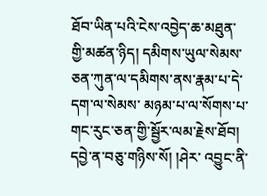ཐོབ་ཡིན་པའི་ངེས་འབྱེད་ཆ་མཐུན་ གྱི་མཚན་ཉིད། དམིགས་ཡུལ་སེམས་ཅན་ཀུན་ལ་དམིགས་ནས་རྣམ་པ་དེ་དག་ལ་སེམས་ མཉམ་པ་ལ་སོགས་པ་གང་རུང་ཅན་གྱི་སྦྱོར་ལམ་རྗེས་ཐོབ། དབྱེ་ན་བཅུ་གཉིས་སོ། །ཤེར་ འབྱུང་ནི་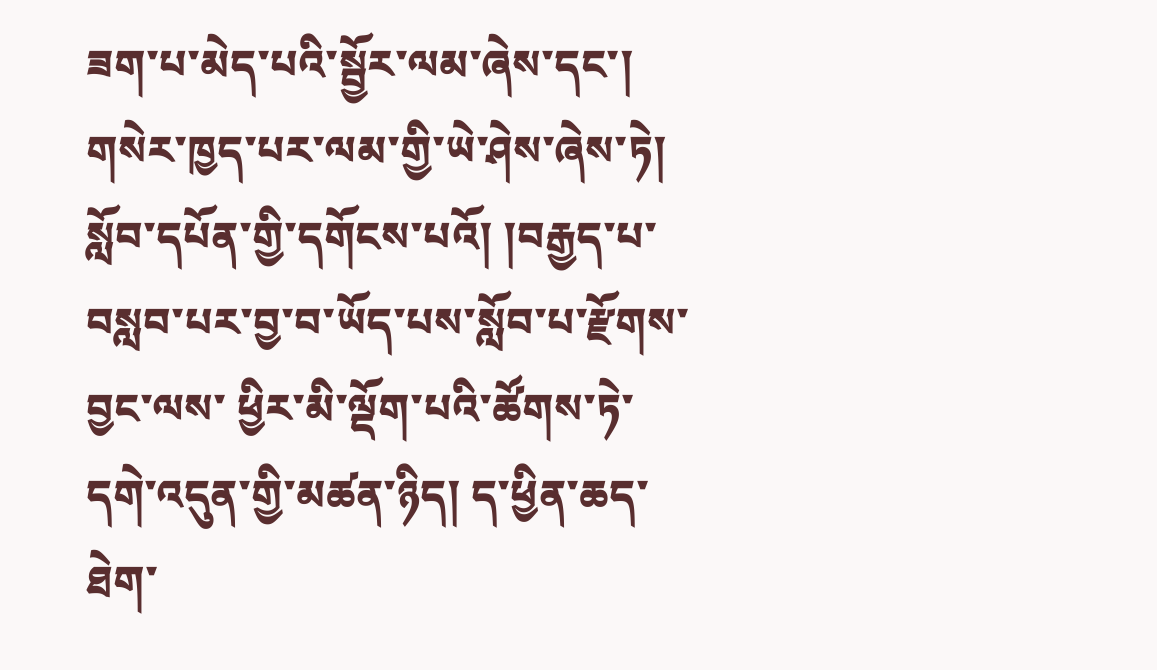ཟག་པ་མེད་པའི་སྦྱོར་ལམ་ཞེས་དང་། གསེར་ཁྱད་པར་ལམ་གྱི་ཡེ་ཤེས་ཞེས་ཏེ། སློབ་དཔོན་གྱི་དགོངས་པའོ། །བརྒྱད་པ་བསླབ་པར་བྱ་བ་ཡོད་པས་སློབ་པ་རྫོགས་བྱང་ལས་ ཕྱིར་མི་ལྡོག་པའི་ཚོགས་ཏེ་དགེ་འདུན་གྱི་མཚན་ཉིད། ད་ཕྱིན་ཆད་ཐེག་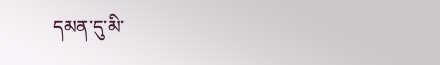དམན་དུ་མི་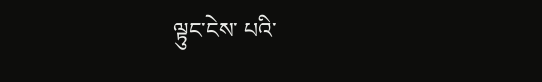ལྟུང་ངེས་ པའི་